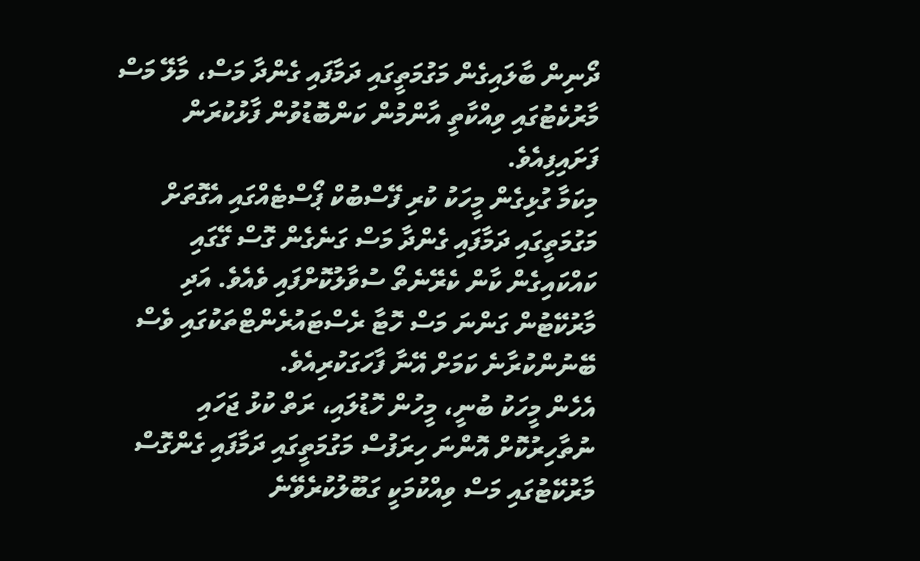ދޯނިން ބާލައިގެން މަގުމަތީގައި ދަމާފައި ގެންދާ މަސް، މާލޭ މަސް މާރުކެޓުގައި ވިއްކާތީ އާންމުން ކަންބޮޑުވުން ފާޅުކުރަން ފަށައިފިއެވެ.
މިކަމާ ގުޅިގެން މީހަކު ކުރި ފޭސްބުކް ޕޯސްޓެއްގައި އެގޮތަށް މަގުމަތީގައި ދަމާފައި ގެންދާ މަސް ގަނެގެން ގޮސް ގޭގައި ކައްކައިގެން ކާން ކެރޭނެތޯ ސުވާލުކޮށްފައި ވެއެވެ. އަދި މާރުކޭޓުން ގަންނަ މަސް ހޮޓާ ރެސްޓައުރެންޓްތަކުގައި ވެސް ބޭނުންކުރާނެ ކަމަށް އޭނާ ފާހަގަކުރިއެވެ.
އެހެން މީހަކު ބުނީ، މީހުން ހޮޑުލައި، ރަތް ކުޅު ޖަހައި ނުތާހިރުކޮށް އޮންނަ ހިރަފުސް މަގުމަތީގައި ދަމާފައި ގެންގޮސް މާރުކޭޓުގައި މަސް ވިއްކުމަކީ ގަބޫލުކުރެވޭނެ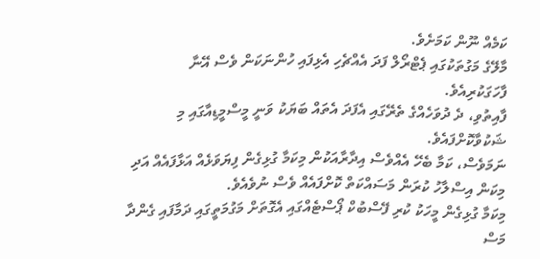ކަމެއް ނޫން ކަމަށެވެ.
މާލޭގެ މަގުތަކުގައި ޕެޓްރޯލް ފަދަ އެއްޗެހި އެޅިފައި ހުންނަކަން ވެސް އޭނާ ފާހަގަކުރިއެވެ.
ފާއިތުވި، ދެ ދުވަހެއްގެ ތެރޭގައި އެފަދަ އެތައް ބަޔަކު ވަނީ މީސްމީޑިއާގައި މި ޝަކުވާކޮށްފައެވެ.
ނަމަވެސް، ކަމާ ބެހޭ އެއްވެސް އިދާރާއަކުން މިކަމާ ގުޅިގެން ފިޔަވަޅެއް އަޅާފައެއް އަދި މިކަން އިސްލާހު ކުރަން މަސައްކަތް ކޮށްފައެއް ވެސް ނުވެއެވެ.
މިކަމާ ގުޅިގެން މީހަކު ކުރި ފޭސްބުކް ޕޯސްޓެއްގައި އެގޮތަށް މަގުމަތީގައި ދަމާފައި ގެންދާ މަސް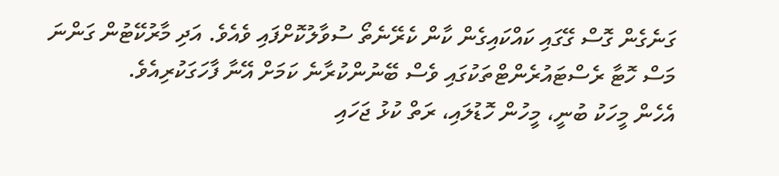ގަނެގެން ގޮސް ގޭގައި ކައްކައިގެން ކާން ކެރޭނެތޯ ސުވާލުކޮށްފައި ވެއެވެ. އަދި މާރުކޭޓުން ގަންނަ މަސް ހޮޓާ ރެސްޓައުރެންޓްތަކުގައި ވެސް ބޭނުންކުރާނެ ކަމަށް އޭނާ ފާހަގަކުރިއެވެ.
އެހެން މީހަކު ބުނީ، މީހުން ހޮޑުލައި، ރަތް ކުޅު ޖަހައި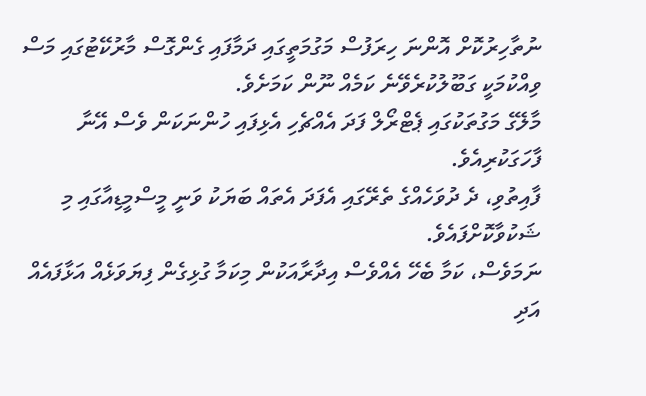ނުތާހިރުކޮށް އޮންނަ ހިރަފުސް މަގުމަތީގައި ދަމާފައި ގެންގޮސް މާރުކޭޓުގައި މަސް ވިއްކުމަކީ ގަބޫލުކުރެވޭނެ ކަމެއް ނޫން ކަމަށެވެ.
މާލޭގެ މަގުތަކުގައި ޕެޓްރޯލް ފަދަ އެއްޗެހި އެޅިފައި ހުންނަކަން ވެސް އޭނާ ފާހަގަކުރިއެވެ.
ފާއިތުވި، ދެ ދުވަހެއްގެ ތެރޭގައި އެފަދަ އެތައް ބަޔަކު ވަނީ މީސްމީޑިއާގައި މި ޝަކުވާކޮށްފައެވެ.
ނަމަވެސް، ކަމާ ބެހޭ އެއްވެސް އިދާރާއަކުން މިކަމާ ގުޅިގެން ފިޔަވަޅެއް އަޅާފައެއް އަދި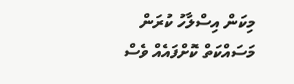މިކަން އިސްލާހު ކުރަން މަސައްކަތް ކޮށްފައެއް ވެސް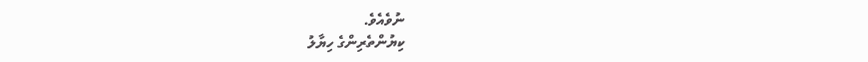ނުވެއެވެ.
ކިޔުންތެރިންގެ ހިޔާލު